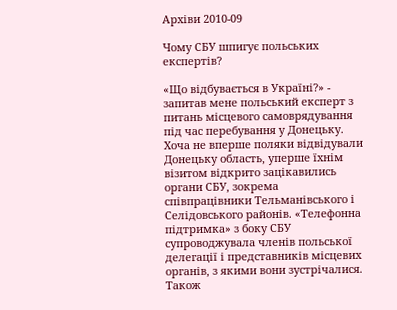Архіви 2010-09

Чому СБУ шпигує польських експертів?

«Що відбувається в Україні?» - запитав мене польський експерт з питань місцевого самоврядування під час перебування у Донецьку. Хоча не вперше поляки відвідували Донецьку область, уперше їхнім візитом відкрито зацікавились органи СБУ, зокрема співпрацівники Тельманівського і Селідовського районів. «Телефонна підтримка» з боку СБУ супроводжувала членів польської делегації і представників місцевих органів, з якими вони зустрічалися. Також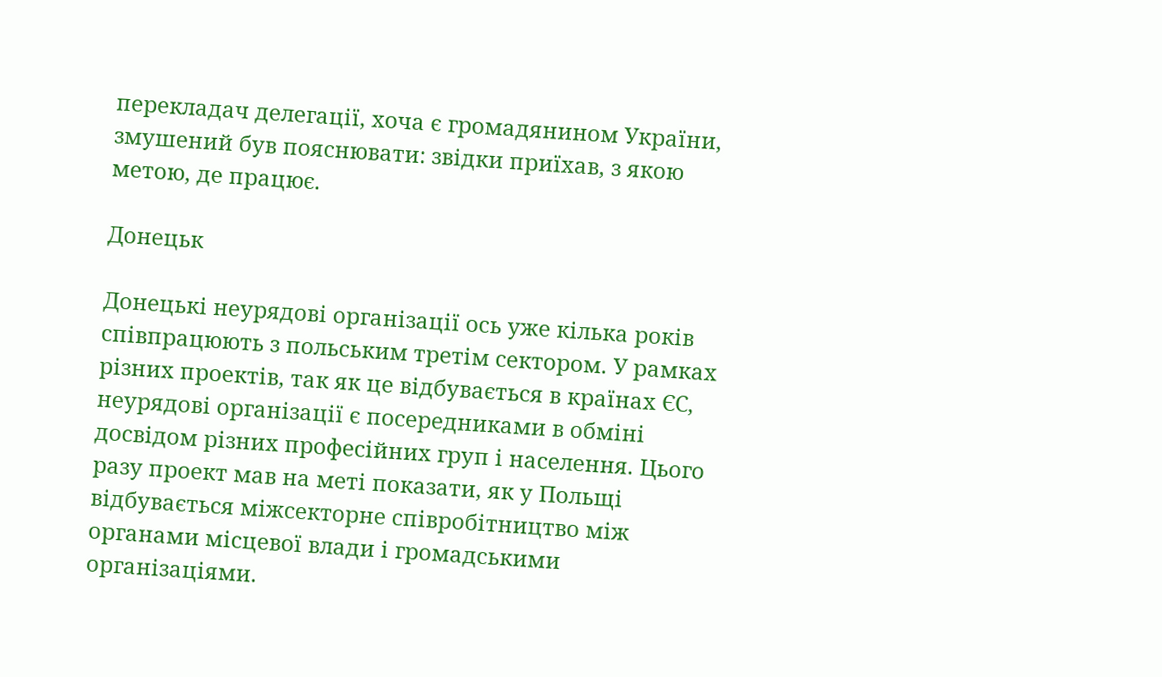перекладач делегації, хоча є громадянином України, змушений був пояснювати: звідки приїхав, з якою метою, де працює.

Донецьк

Донецькі неурядові організації ось уже кілька років співпрацюють з польським третім сектором. У рамках різних проектів, так як це відбувається в країнах ЄС, неурядові організації є посередниками в обміні досвідом різних професійних груп і населення. Цього разу проект мав на меті показати, як у Польщі відбувається міжсекторне співробітництво між органами місцевої влади і громадськими організаціями.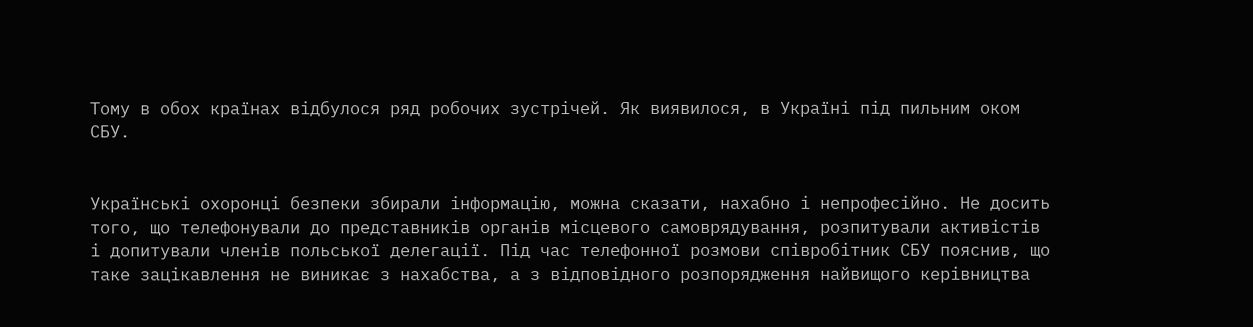Тому в обох країнах відбулося ряд робочих зустрічей. Як виявилося, в Україні під пильним оком СБУ.


Українські охоронці безпеки збирали інформацію, можна сказати, нахабно і непрофесійно. Не досить того, що телефонували до представників органів місцевого самоврядування, розпитували активістів і допитували членів польської делегації. Під час телефонної розмови співробітник СБУ пояснив, що таке зацікавлення не виникає з нахабства, а з відповідного розпорядження найвищого керівництва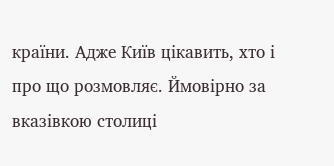країни. Адже Київ цікавить, хто і про що розмовляє. Ймовірно за вказівкою столиці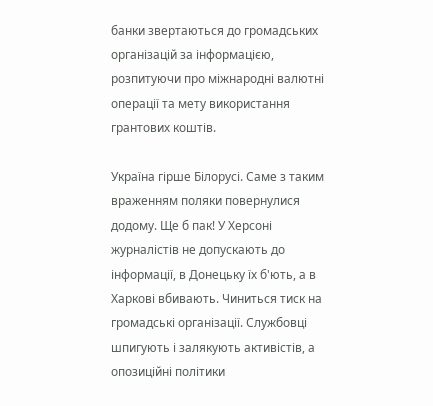банки звертаються до громадських організацій за інформацією, розпитуючи про міжнародні валютні операції та мету використання грантових коштів.

Україна гірше Білорусі. Саме з таким враженням поляки повернулися додому. Ще б пак! У Херсоні журналістів не допускають до інформації, в Донецьку їх б'ють, а в Харкові вбивають. Чиниться тиск на громадські організації. Службовці шпигують і залякують активістів, а опозиційні політики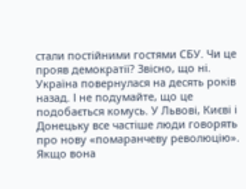стали постійними гостями СБУ. Чи це прояв демократії? Звісно, що ні. Україна повернулася на десять років назад. І не подумайте, що це подобається комусь. У Львові, Києві і Донецьку все частіше люди говорять про нову «помаранчеву революцію». Якщо вона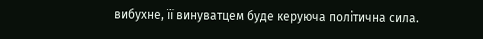вибухне, її винуватцем буде керуюча політична сила.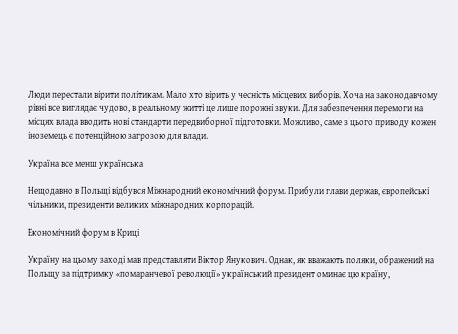Люди перестали вірити політикам. Мало хто вірить у чесність місцевих виборів. Хоча на законодавчому рівні все виглядає чудово, в реальному житті це лише порожні звуки. Для забезпечення перемоги на місцях влада вводить нові стандарти передвиборної підготовки. Можливо, саме з цього приводу кожен іноземець є потенційною загрозою для влади.

Україна все менш українська

Нещодавно в Польщі відбувся Міжнародний економічний форум. Прибули глави держав, європейські чільники, президенти великих міжнародних корпорацій.

Економічний форум в Криці

Україну на цьому заході мав представляти Віктор Янукович. Однак, як вважають поляки, ображений на Польщу за підтримку «помаранчевої революції» український президент оминає цю країну,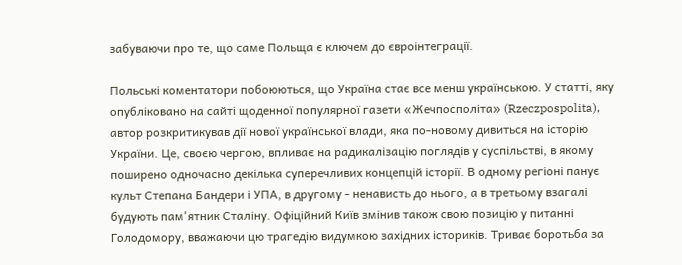забуваючи про те, що саме Польща є ключем до євроінтеграції.

Польські коментатори побоюються, що Україна стає все менш українською. У статті, яку опубліковано на сайті щоденної популярної газети «Жечпосполіта» (Rzeczpospolita), автор розкритикував дії нової української влади, яка по-новому дивиться на історію України. Це, своєю чергою, впливає на радикалізацію поглядів у суспільстві, в якому поширено одночасно декілька суперечливих концепцій історії. В одному регіоні панує культ Степана Бандери і УПА, в другому - ненависть до нього, а в третьому взагалі будують пам'ятник Сталіну. Офіційний Київ змінив також свою позицію у питанні Голодомору, вважаючи цю трагедію видумкою західних істориків. Триває боротьба за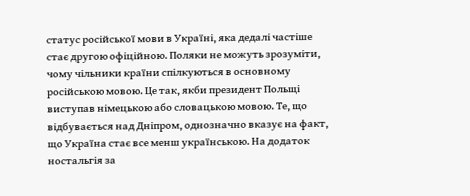статус російської мови в Україні, яка дедалі частіше стає другою офіційною. Поляки не можуть зрозуміти, чому чільники країни спілкуються в основному російською мовою. Це так, якби президент Польщі виcтупав німецькою або словацькою мовою. Те, що відбувається над Дніпром, однозначно вказує на факт, що Україна стає все менш українською. На додаток ностальгія за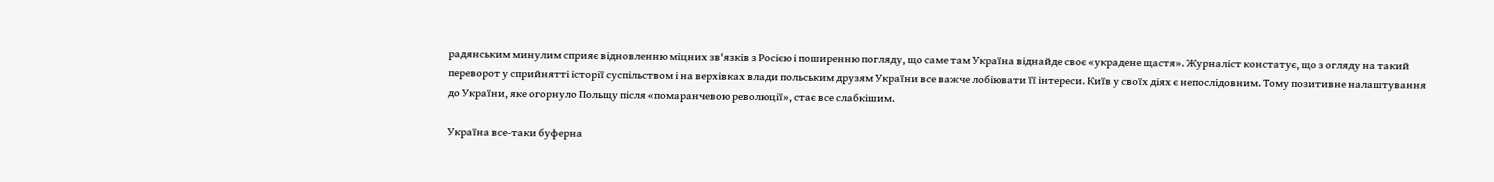радянським минулим сприяє відновленню міцних зв'язків з Росією і поширенню погляду, що саме там Україна віднайде своє «украдене щастя». Журналіст констатує, що з огляду на такий переворот у сприйнятті історії суспільством і на верхівках влади польським друзям України все важче лобіювати її інтереси. Київ у своїх діях є непослідовним. Тому позитивне налаштування до України, яке огорнуло Польщу після «помаранчевою революції», стає все слабкішим.

Україна все-таки буферна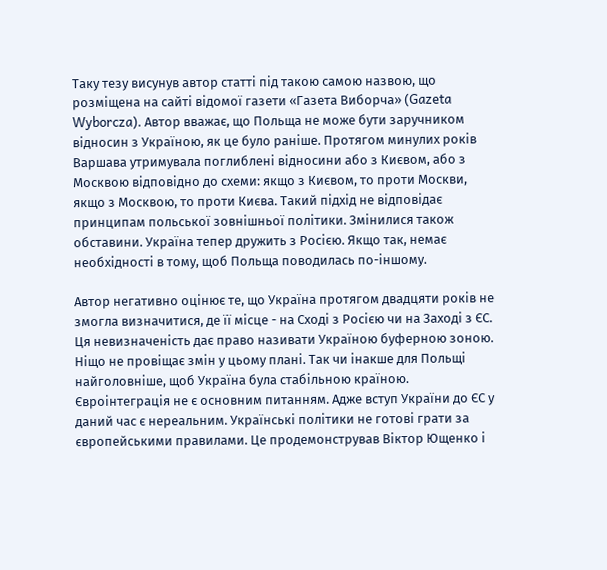Таку тезу висунув автор статті під такою самою назвою, що розміщена на сайті відомої газети «Газета Виборча» (Gazeta Wyborcza). Автор вважає, що Польща не може бути заручником відносин з Україною, як це було раніше. Протягом минулих років Варшава утримувала поглиблені відносини або з Києвом, або з Москвою відповідно до схеми: якщо з Києвом, то проти Москви, якщо з Москвою, то проти Києва. Такий підхід не відповідає принципам польської зовнішньої політики. Змінилися також обставини. Україна тепер дружить з Росією. Якщо так, немає необхідності в тому, щоб Польща поводилась по-іншому.

Автор негативно оцінює те, що Україна протягом двадцяти років не змогла визначитися, де її місце - на Сході з Росією чи на Заході з ЄС. Ця невизначеність дає право називати Україною буферною зоною. Ніщо не провіщає змін у цьому плані. Так чи інакше для Польщі найголовніше, щоб Україна була стабільною країною. Євроінтеграція не є основним питанням. Адже вступ України до ЄС у даний час є нереальним. Українські політики не готові грати за європейськими правилами. Це продемонстрував Віктор Ющенко і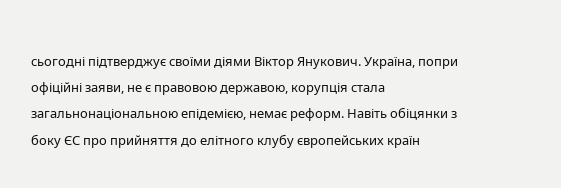сьогодні підтверджує своїми діями Віктор Янукович. Україна, попри офіційні заяви, не є правовою державою, корупція стала загальнонаціональною епідемією, немає реформ. Навіть обіцянки з боку ЄС про прийняття до елітного клубу європейських країн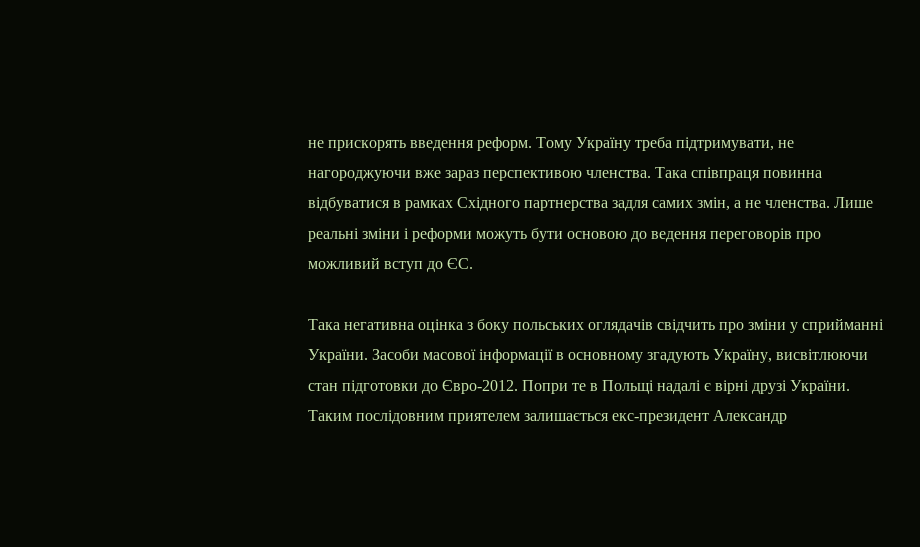не прискорять введення реформ. Тому Україну треба підтримувати, не нагороджуючи вже зараз перспективою членства. Така співпраця повинна відбуватися в рамках Східного партнерства задля самих змін, а не членства. Лише реальні зміни і реформи можуть бути основою до ведення переговорів про можливий вступ до ЄС.

Така негативна оцінка з боку польських оглядачів свідчить про зміни у сприйманні України. Засоби масової інформації в основному згадують Україну, висвітлюючи стан підготовки до Євро-2012. Попри те в Польщі надалі є вірні друзі України. Таким послідовним приятелем залишається екс-президент Александр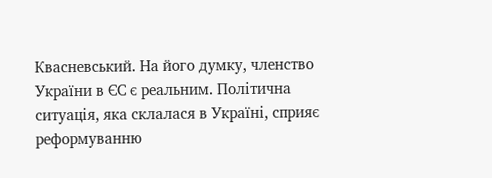Квасневський. На його думку, членство України в ЄС є реальним. Політична ситуація, яка склалася в Україні, сприяє реформуванню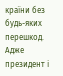країни без будь-яких перешкод. Адже президент і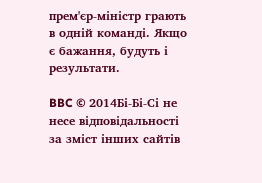прем'єр-міністр грають в одній команді. Якщо є бажання, будуть і результати.

BBC © 2014Бі-Бі-Сі не несе відповідальності за зміст інших сайтів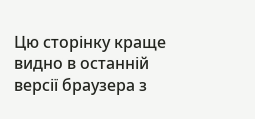Цю сторінку краще видно в останній версії браузера з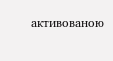активованою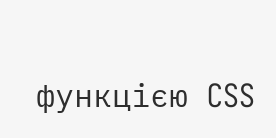функцією CSS